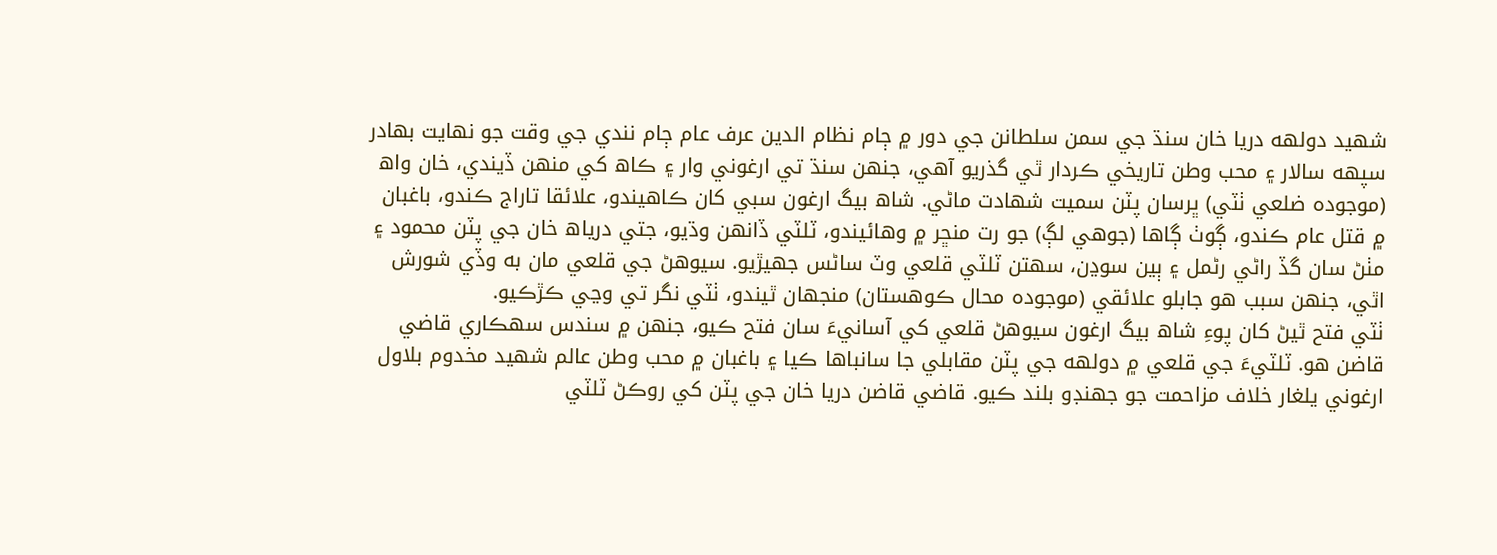شھيد دولھه دريا خان سنڌ جي سمن سلطانن جي دور ۾ ڄام نظام الدين عرف عام ڄام نندي جي وقت جو نھايت بھادر سپھه سالار ۽ محب وطن تاريخي ڪردار ٿي گذريو آهي، جنھن سنڌ تي ارغوني وار ۽ ڪاھ کي منھن ڏيندي، خان واھ (موجوده ضلعي ٺٽي) ڀرسان پٽن سميت شھادت ماڻي. شاھ بيگ ارغون سبي کان ڪاهيندو، علائقا تاراج ڪندو، باغبان ۾ قتل عام ڪندو، ڳوٺ ڳاها (جوهي لڳ) جو رت منڇر ۾ وهائيندو، ٽلٽي ڏانھن وڌيو، جتي درياھ خان جي پٽن محمود ۽ مٺڻ سان گڏ راڻي رڻمل ۽ ٻين سوڍن، سھتن ٽلٽي قلعي وٽ ساڻس جهيڙيو. سيوهڻ جي قلعي مان به وڏي شورش اٿي، جنھن سبب هو جابلو علائقي (موجوده محال ڪوهستان) منجهان ٿيندو، ٺٽي نگر تي وڃي ڪڙڪيو.
ٺٽي فتح ٿيڻ کان پوءِ شاھ بيگ ارغون سيوهڻ قلعي کي آسانيءَ سان فتح ڪيو، جنھن ۾ سندس سھڪاري قاضي قاضن هو. ٽلٽيءَ جي قلعي ۾ دولھه جي پٽن مقابلي جا سانباها ڪيا ۽ باغبان ۾ محب وطن عالم شھيد مخدوم بلاول ارغوني يلغار خلاف مزاحمت جو جهنڊو بلند ڪيو. قاضي قاضن دريا خان جي پٽن کي روڪڻ ٽلٽي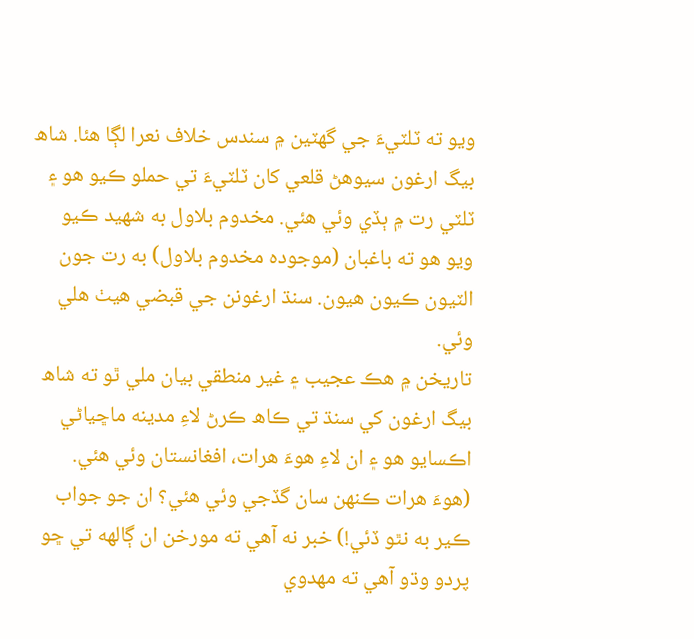ويو ته ٽلٽيءَ جي گهٽين ۾ سندس خلاف نعرا لڳا هئا. شاھ بيگ ارغون سيوهڻ قلعي کان ٽلٽيءَ تي حملو ڪيو هو ۽ ٽلٽي رت ۾ ٻڏي وئي هئي. مخدوم بلاول به شھيد ڪيو ويو هو ته باغبان (موجوده مخدوم بلاول) به رت جون الٽيون ڪيون هيون. سنڌ ارغونن جي قبضي هيٺ هلي وئي.
تاريخن ۾ هڪ عجيب ۽ غير منطقي بيان ملي ٿو ته شاھ بيگ ارغون کي سنڌ تي ڪاھ ڪرڻ لاءِ مدينه ماڇياڻي اڪسايو هو ۽ ان لاءِ هوءَ هرات، افغانستان وئي هئي. (هوءَ هرات ڪنھن سان گڏجي وئي هئي؟ ان جو جواب ڪير به نٿو ڏئي!) خبر نه آهي ته مورخن ان ڳالهه تي ڇو پردو وڌو آهي ته مھدوي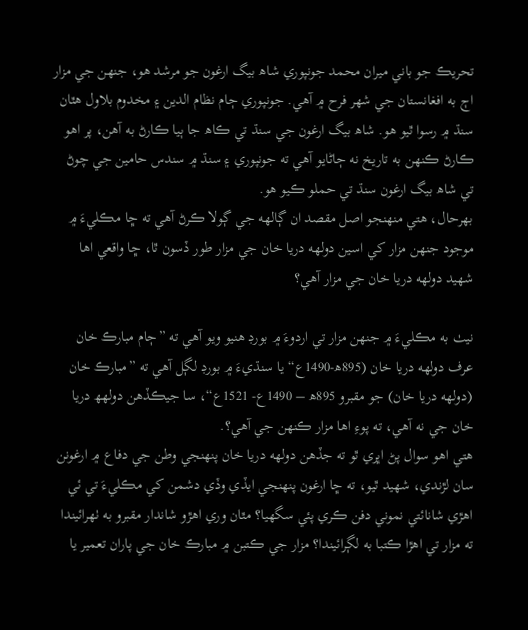تحريڪ جو باني ميران محمد جونپوري شاھ بيگ ارغون جو مرشد هو، جنھن جي مزار اڄ به افغانستان جي شھر فرح ۾ آهي. جونپوري ڄام نظام الدين ۽ مخدوم بلاول هٿان سنڌ ۾ رسوا ٿيو هو. شاھ بيگ ارغون جي سنڌ تي ڪاھ جا ٻيا ڪارڻ به آهن، پر اهو ڪارڻ ڪنھن به تاريخ نه ڄاڻايو آهي ته جونپوري ۽ سنڌ ۾ سندس حامين جي چوڻ تي شاھ بيگ ارغون سنڌ تي حملو ڪيو هو.
بھرحال، هتي منھنجو اصل مقصد ان ڳالهه جي ڳولا ڪرڻ آهي ته ڇا مڪليءَ ۾ موجود جنھن مزار کي اسين دولھه دريا خان جي مزار طور ڏسون ٿا، ڇا واقعي اها شھيد دولھه دريا خان جي مزار آهي؟

نيٺ به مڪليءَ ۾ جنھن مزار تي اردوءَ ۾ بورڊ هنيو ويو آهي ته ”ڄام مبارڪ خان عرف دولھه دريا خان (895ھ-1490ع“ يا سنڌيءَ ۾ بورڊ لڳل آهي ته ”مبارڪ خان (دولھه دريا خان) جو مقبرو 895ھ – 1490ع- 1521ع“، سا جيڪڏهن دولھھ دريا خان جي نه آهي، ته پوءِ اها مزار ڪنھن جي آهي؟.
هتي اهو سوال پڻ اڀري ٿو ته جڏهن دولھه دريا خان پنھنجي وطن جي دفاع ۾ ارغونن سان لڙندي، شھيد ٿيو، ته ڇا ارغون پنھنجي ايڏي وڏي دشمن کي مڪليءَ تي ئي اهڙي شانائتي نموني دفن ڪري پئي سگهيا؟ مٿان وري اهڙو شاندار مقبرو به ٺھرائيندا ته مزار تي اهڙا ڪتبا به لڳرائيندا؟ مزار جي ڪتبن ۾ مبارڪ خان جي پاران تعمير يا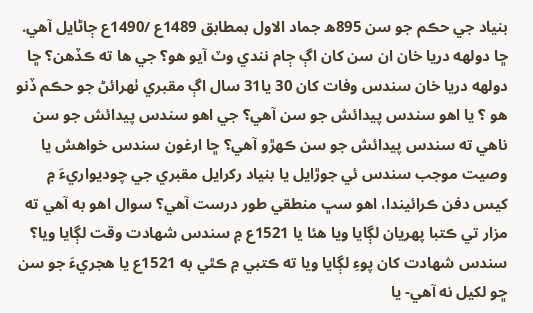بنياد جي حڪم جو سن 895ھ جماد الاول بمطابق 1489ع /1490ع ڄاڻايل آهي. ڇا دولھه دريا خان ان سن کان اڳ ڄام نندي وٽ آيو هو؟ جي ها ته ڪڏهن؟ ڇا دولھه دريا خان سندس وفات کان 30 يا31 سال اڳ مقبري ٺھرائڻ جو حڪم ڏنو هو ؟ يا اهو سندس پيدائش جو سن آهي؟ جي اهو سندس پيدائش جو سن ناهي ته سندس پيدائش جو سن ڪھڙو آهي؟ ڇا ارغون سندس خواهش يا وصيت موجب سندس ئي جوڙايل يا بنياد رکرايل مقبري جي چوديواريءَ ۾ کيس دفن ڪرائيندا، اهو سڀ منطقي طور درست آهي؟ سوال اهو به آهي ته مزار تي ڪتبا پھريان لڳايا ويا هئا يا 1521ع ۾ سندس شھادت وقت لڳايا ويا؟ سندس شھادت کان پوءِ لڳايا ويا ته ڪتبي ۾ ڪٿي به 1521ع يا هجريءَ جو سن ڇو لکيل نه آهي- يا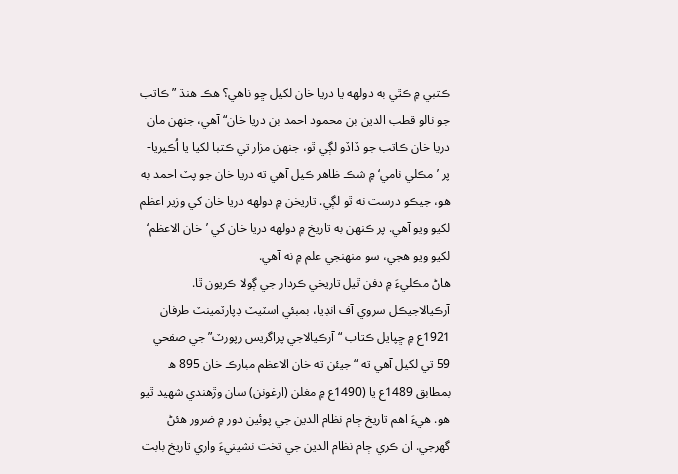ڪتبي ۾ ڪٿي به دولھه يا دريا خان لکيل ڇو ناهي؟ هڪ هنڌ ”ڪاتب جو نالو قطب الدين بن محمود احمد بن دريا خان“ آهي، جنھن مان دريا خان ڪاتب جو ڏاڏو لڳي ٿو، جنھن مزار تي ڪتبا لکيا يا اُڪيريا- پر ’مڪلي نامي‘ ۾ شڪ ظاهر ڪيل آهي ته دريا خان جو پٽ احمد به هو، جيڪو درست نه ٿو لڳي. تاريخن ۾ دولھه دريا خان کي وزير اعظم لکيو ويو آهي. پر ڪنھن به تاريخ ۾ دولھه دريا خان کي ’خان الاعظم‘ لکيو ويو هجي، سو منھنجي علم ۾ نه آهي.
هاڻ مڪليءَ ۾ دفن ٿيل تاريخي ڪردار جي ڳولا ڪريون ٿا.
آرڪيالاجيڪل سروي آف انڊيا، بمبئي اسٽيٽ ڊپارٽمينٽ طرفان 1921ع ۾ ڇپايل ڪتاب “آرڪيالاجي پراگريس رپورٽ” جي صفحي 59 تي لکيل آهي ته “جيئن ته خان الاعظم مبارڪ خان 895 ھ بمطابق 1489ع يا (1490ع ۾ مغلن (ارغونن) سان وڙهندي شھيد ٿيو هو. هيءَ اهم تاريخ ڄام نظام الدين جي پوئين دور ۾ ضرور هئڻ گهرجي. ان ڪري ڄام نظام الدين جي تخت نشينيءَ واري تاريخ بابت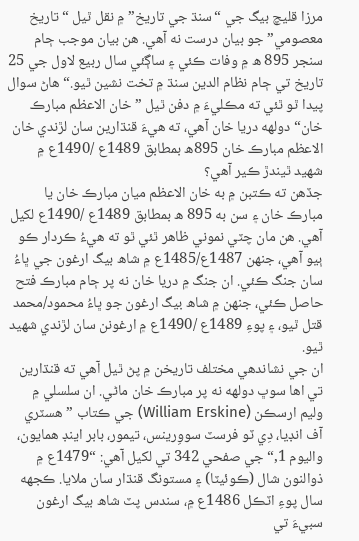مرزا قليچ بيگ جي “سنڌ جي تاريخ” ۾ نقل ٿيل “تاريخ معصومي” جو بيان درست نه آهي. هن بيان موجب ڄام سنجر 895 ھ ۾ وفات ڪئي ۽ ساڳئي سال ربيع لاول جي 25 تاريخ تي ڄام نظام الدين سنڌ ۾ تخت نشين ٿيو.“ هاڻ سوال پيدا ٿو ٿئي ته مڪليءَ ۾ دفن ٿيل ”خان الاعظم مبارڪ خان“ دولھه دريا خان آهي، ته هيءَ قنڌارين سان لڙندي خان الاعظم مبارڪ خان 895ھ بمطابق 1489ع /1490ع ۾ شھيد ٿيندڙ ڪير آهي؟
جڏهن ته ڪتبن ۾ به خان الاعظم ميان مبارڪ خان يا مبارڪ خان ۽ سن به 895 ھ بمطابق 1489ع /1490ع لکيل آهي. هن مان چٽي نموني ظاهر ٿئي ٿو ته هيءُ ڪردار ڪو ٻيو آهي، جنھن 1487ع/1485ع ۾ شاھ بيگ ارغون جي ڀاءُ سان جنگ ڪئي. ان جنگ ۾ دريا خان نه پر ڄام مبارڪ فتح حاصل ڪئي، جنھن ۾ شاھ بيگ ارغون جو ڀاءُ محمود/محمد قتل ٿيو، ۽ پوءِ 1489ع /1490ع ۾ ارغونن سان لڙندي شھيد ٿيو.
ان جي نشاندهي مختلف تاريخن ۾ پڻ ٿيل آهي ته قنڌارين تي اها سوڀ دولھه نه پر مبارڪ خان ماڻي. ان سلسلي ۾ وليم ارسڪن (William Erskine) جي ڪتاب ”هسٽري آف انڊيا، دِي ٽو فرسٽ سووِرينس، تيمور، بابر اينڊ همايون، واليوم 1,“ جي صفحي 342 تي لکيل آهي: “1479ع ۾ ذوالنون شال (ڪوئيٽا) ۽ مستونگ قنڌار سان ملايا. ڪجهه سال پوءِ اٽڪل 1486ع ۾، سندس پٽ شاھ بيگ ارغون سبيءَ تي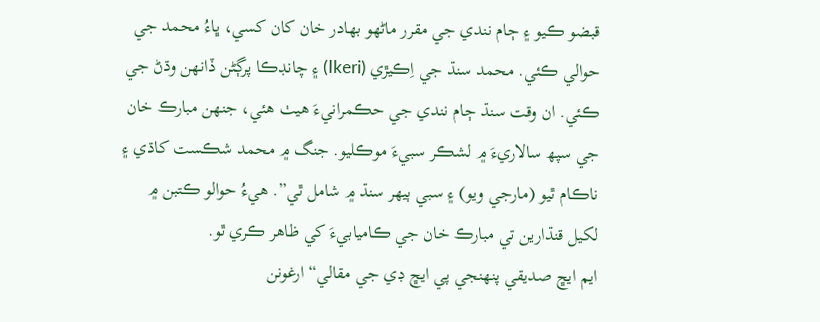قبضو ڪيو ۽ ڄام نندي جي مقرر ماڻهو بھادر خان کان کسي، ڀاءُ محمد جي حوالي ڪئي. محمد سنڌ جي اِڪيڙي (Ikeri) ۽ چانڊڪا پرڳڻن ڏانھن وڌڻ جي ڪئي. ان وقت سنڌ ڄام نندي جي حڪمرانيءَ هيٺ هئي، جنھن مبارڪ خان جي سپھ سالاريءَ ۾ لشڪر سبيءَ موڪليو. جنگ ۾ محمد شڪست کاڌي ۽ ناڪام ٿيو (مارجي ويو) ۽ سبي ٻيھر سنڌ ۾ شامل ٿي”. هيءُ حوالو ڪتبن ۾ لکيل قنڌارين تي مبارڪ خان جي ڪاميابيءَ کي ظاهر ڪري ٿو.
ايم ايڇ صديقي پنھنجي پي ايڇ ڊي جي مقالي“ارغونن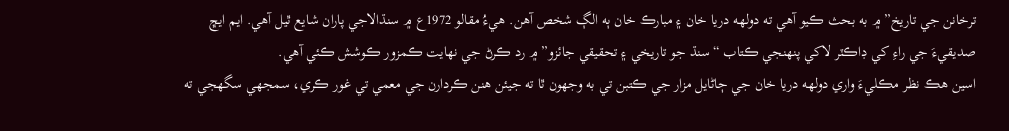ترخانن جي تاريخ” ۾ به بحث ڪيو آهي ته دولھه دريا خان ۽ مبارڪ خان ٻه الڳ شخص آهن. هيءُ مقالو 1972ع ۾ سنڌالاجي پاران شايع ٿيل آهي. ايم ايڇ صديقيءَ جي راءِ کي ڊاڪٽر لاکي پنھنجي ڪتاب “سنڌ جو تاريخي ۽ تحقيقي جائزو” ۾ رد ڪرڻ جي نھايت ڪمزور ڪوشش ڪئي آهي.
اسين هڪ نظر مڪليءَ واري دولھه دريا خان جي ڄاڻايل مزار جي ڪتبن تي به وجهون ٿا ته جيئن هنن ڪردارن جي معمي تي غور ڪري، سمجهي سگهجي ته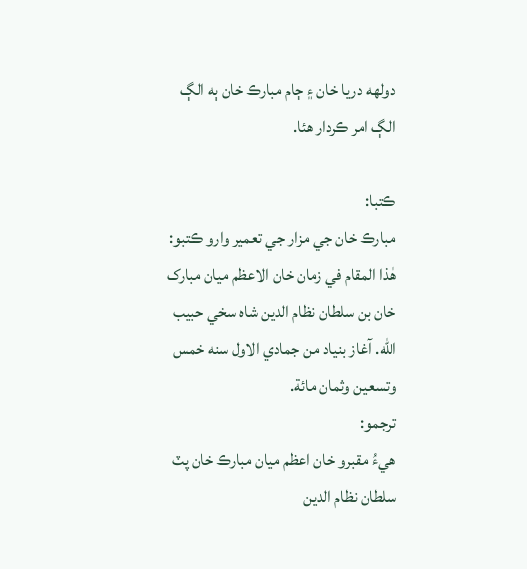دولھه دريا خان ۽ ڄام مبارڪ خان ٻه الڳ الڳ امر ڪردار هئا.

ڪتبا:
مبارڪ خان جي مزار جي تعمير وارو ڪتبو:
هٰذا المقام في زمان خان الاعظم ميان مبارک خان بن سلطان نظام الدين شاه سخي حبيب الله. آغاز بنياد من جمادي الاول سنه خمس وتسعين وثمان مائة.
ترجمو:
ھيءُ مقبرو خان اعظم ميان مبارڪ خان پٽ سلطان نظام الدين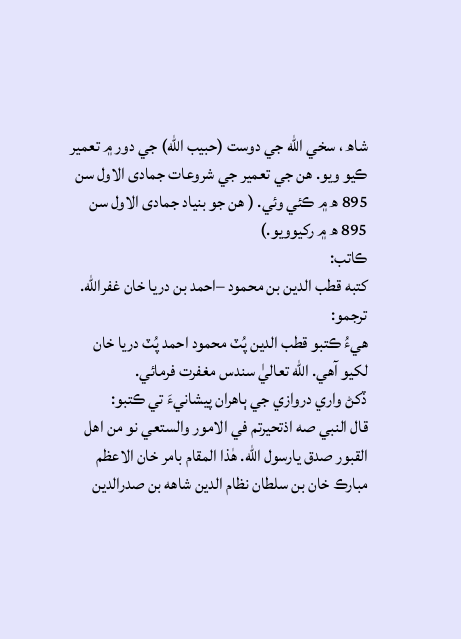شاھ ، سخي الله جي دوست (حبيب الله) جي دور ۾ تعمير ڪيو ويو. ھن جي تعمير جي شروعات جمادی الاول سن 895 ھ ۾ ڪئي وئي. ( ھن جو بنياد جمادی الاول سن 895 ھ ۾ رکيوويو.)
ڪاتب:
کتبه قطب الدين بن محمود –احمد بن دريا خان غفرالله.
ترجمو:
هيءُ ڪتبو قطب الدين پُٽ محمود احمد پُٽ دريا خان لکيو آهي. الله تعاليٰ سندس مغفرت فرمائي.
ڏکڻ واري دروازي جي ٻاهران پيشانيءَ تي ڪتبو:
قال النبي صه اذتحيرتم في الامور والستعي نو من اهل القبور صدق يارسول الله. هٰذا المقام بامر خان الاعظم مبارڪ خان بن سلطان نظام الدين شاهه بن صدرالدين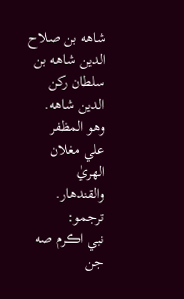شاهه بن صلاح الدين شاهه بن سلطان رکن الدين شاهه. وهو المظفر علي مغلان الهريٰ والقندهار.
ترجمو:
نبي اڪرم صه جن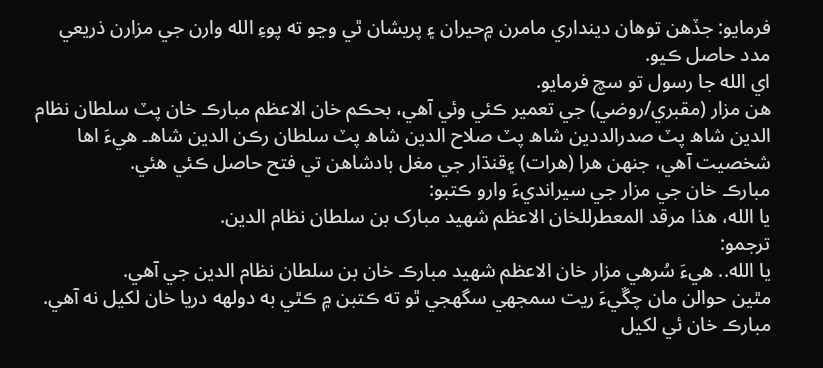فرمايو: جڏھن توھان دينداري مامرن ۾حيران ۽ پريشان ٿي وڃو ته پوءِ الله وارن جي مزارن ذريعي مدد حاصل ڪيو.
اي الله جا رسول تو سچ فرمايو.
ھن مزار (مقبري/روضي) جي تعمير ڪئي وئي آهي، بحڪم خان الاعظم مبارڪ خان پٽ سلطان نظام الدين شاھ پٽ صدرالددين شاھ پٽ صلاح الدين شاھ پٽ سلطان رڪن الدين شاھ۔ هيءَ اھا شخصيت آهي، جنھن ھرا (هرات) ۽قنڌار جي مغل بادشاھن تي فتح حاصل ڪئي هئي.
مبارڪ خان جي مزار جي سيرانديءَ وارو ڪتبو:
يا الله، هذا مرقد المعطرللخان الاعظم شهيد مبارک بن سلطان نظام الدين.
ترجمو:
يا الله.. هيءَ سُرهي مزار خان الاعظم شھيد مبارڪ خان بن سلطان نظام الدين جي آهي.
مٿين حوالن مان چڱيءَ ريت سمجهي سگهجي ٿو ته ڪتبن ۾ ڪٿي به دولھه دريا خان لکيل نه آهي. مبارڪ خان ئي لکيل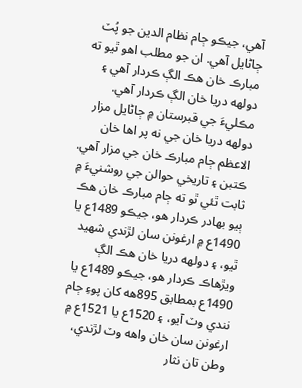آهي، جيڪو ڄام نظام الدين جو پُٽ ڄاڻايل آهي. ان جو مطلب اهو ٿيو ته مبارڪ خان هڪ الڳ ڪردار آهي ۽ دولھه دريا خان الڳ ڪردار آهي. مڪليءَ جي قبرستان ۾ ڄاڻايل مزار دولھه دريا خان جي نه پر اها خان الاعظم ڄام مبارڪ خان جي مزار آهي. ڪتبن ۽ تاريخي حوالن جي روشنيءَ ۾ ثابت ٿئي ٿو ته ڄام مبارڪ خان هڪ ٻيو بھادر ڪردار هو، جيڪو 1489ع يا 1490ع ۾ ارغونن سان لڙندي شھيد ٿيو، ۽ دولھه دريا خان هڪ الڳ ويڙهاڪ ڪردار هو، جيڪو 1489ع يا 1490ع بمطابق 895هه کان پوءِ ڄام نندي وٽ آيو، ۽ 1520ع يا 1521ع ۾ ارغونن سان خان واهه وٽ لڙندي، وطن تان نثار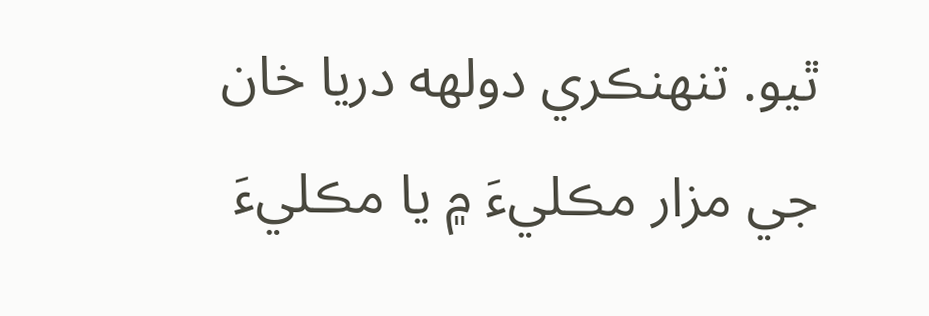ٿيو. تنهنڪري دولھه دريا خان جي مزار مڪليءَ ۾ يا مڪليءَ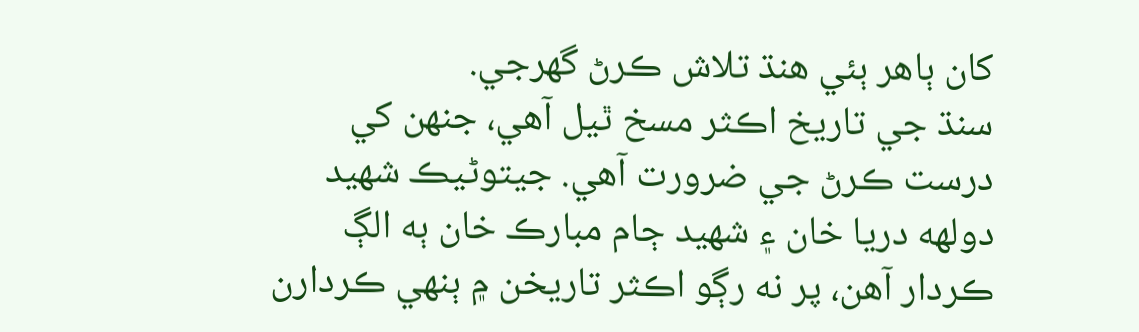کان ٻاهر ٻئي هنڌ تلاش ڪرڻ گهرجي.
سنڌ جي تاريخ اڪثر مسخ ٿيل آهي، جنھن کي درست ڪرڻ جي ضرورت آهي. جيتوڻيڪ شھيد دولھه دريا خان ۽ شھيد ڄام مبارڪ خان ٻه الڳ ڪردار آهن، پر نه رڳو اڪثر تاريخن ۾ ٻنهي ڪردارن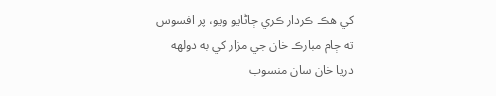کي هڪ ڪردار ڪري ڄاڻايو ويو، پر افسوس ته ڄام مبارڪ خان جي مزار کي به دولھه دريا خان سان منسوب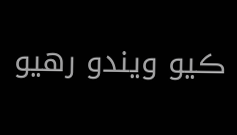ڪيو ويندو رهيو